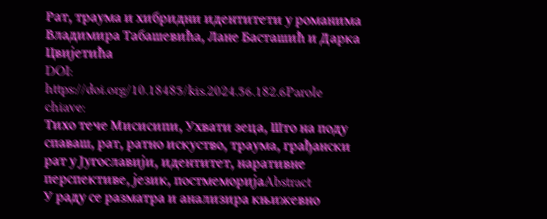Рат, траума и хибридни идентитети у романима Владимира Табашевића, Лане Басташић и Дарка Цвијетића
DOI:
https://doi.org/10.18485/kis.2024.56.182.6Parole chiave:
Тихо тече Мисисипи, Ухвати зеца, Што на поду спаваш, рат, ратно искуство, траума, грађански рат у Југославији, идентитет, наративне перспективе, језик, постмеморијаAbstract
У раду се разматра и анализира књижевно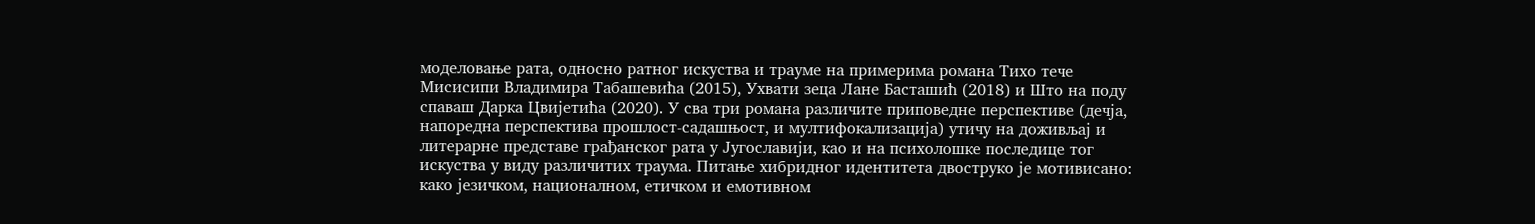моделовање рата, односно ратног искуства и трауме на примерима романа Тихо тече Мисисипи Владимира Табашевића (2015), Ухвати зеца Лане Басташић (2018) и Што на поду спаваш Дарка Цвијетића (2020). У сва три романа различите приповедне перспективе (дечја, напоредна перспектива прошлост-садашњост, и мултифокализација) утичу на доживљај и литерарне представе грађанског рата у Југославији, као и на психолошке последице тог искуства у виду различитих траума. Питање хибридног идентитета двоструко је мотивисано: како језичком, националном, етичком и емотивном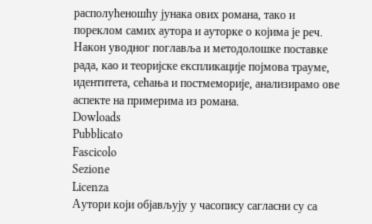располућеношћу јунака ових романа, тако и пореклом самих аутора и ауторке о којима је реч. Након уводног поглавља и методолошке поставке рада, као и теоријске експликације појмова трауме, идентитета, сећања и постмеморије, анализирамо ове аспекте на примерима из романа.
Dowloads
Pubblicato
Fascicolo
Sezione
Licenza
Аутори који објављују у часопису сагласни су са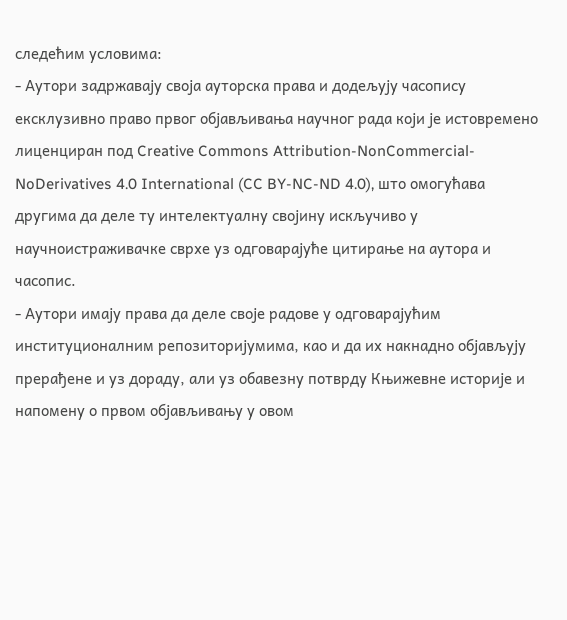следећим условима:
- Аутори задржавају своја ауторска права и додељују часопису ексклузивно право првог објављивања научног рада који је истовремено лиценциран под Creative Commons Attribution-NonCommercial-NoDerivatives 4.0 International (CC BY-NC-ND 4.0), што омогућава другима да деле ту интелектуалну својину искључиво у научноистраживачке сврхе уз одговарајуће цитирање на аутора и часопис.
- Аутори имају права да деле своје радове у одговарајућим институционалним репозиторијумима, као и да их накнадно објављују прерађене и уз дораду, али уз обавезну потврду Књижевне историје и напомену о првом објављивању у овом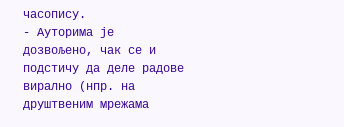часопису.
- Ауторима је дозвољено, чак се и подстичу да деле радове вирално (нпр. на друштвеним мрежама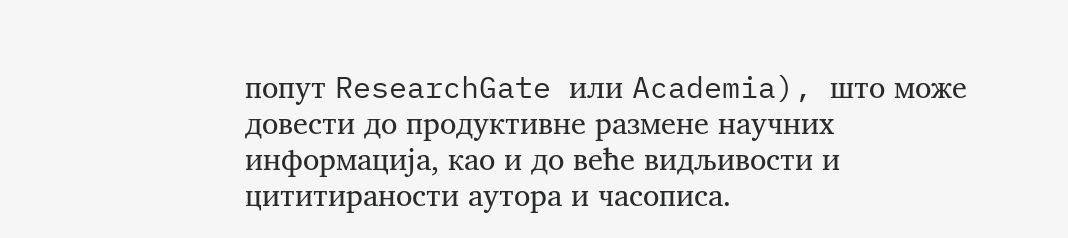попут ResearchGate или Academia), што може довести до продуктивне размене научних информација, као и до веће видљивости и цититираности аутора и часописа.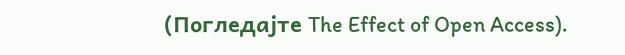(Погледајте The Effect of Open Access).